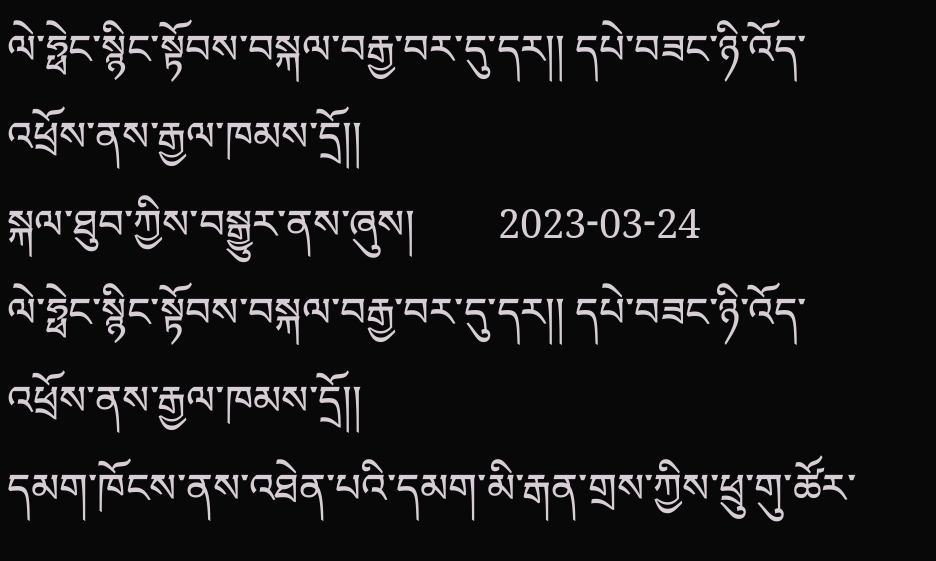ལེ་ཧྥེང་སྙིང་སྟོབས་བསྐལ་བརྒྱ་བར་དུ་དར།། དཔེ་བཟང་ཉི་འོད་འཕྲོས་ནས་རྒྱལ་ཁམས་དྲོ།།
སྐལ་ཐུབ་ཀྱིས་བསྒྱུར་ནས་ཞུས།        2023-03-24
ལེ་ཧྥེང་སྙིང་སྟོབས་བསྐལ་བརྒྱ་བར་དུ་དར།། དཔེ་བཟང་ཉི་འོད་འཕྲོས་ནས་རྒྱལ་ཁམས་དྲོ།།
དམག་ཁོངས་ནས་འཐེན་པའི་དམག་མི་རྒན་གྲས་ཀྱིས་ཕྲུ་གུ་ཚོར་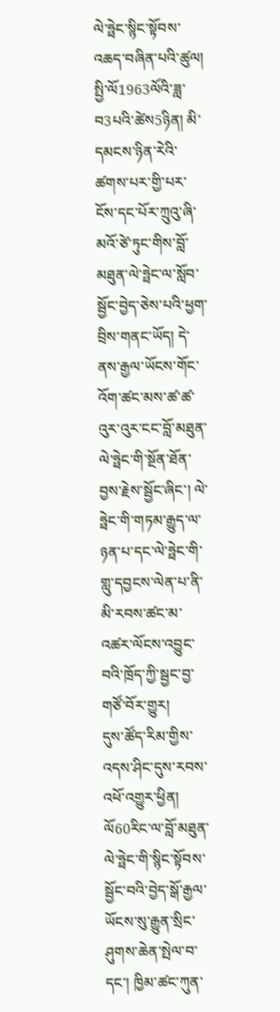ལེ་ཧྥེང་སྙིང་སྟོབས་འཆད་བཞིན་པའི་ཚུལ།
སྤྱི་ལོ1963ལོའི་ཟླ་བ3པའི་ཚེས5ཉིན། མི་དམངས་ཉིན་རེའི་ཚགས་པར་གྱི་པར་ངོས་དང་པོར་ཀྲུའུ་ཞི་མའོ་ཙེ་ཏུང་གིས་བློ་མཐུན་ལེ་ཧྥེང་ལ་སློབ་སྦྱོང་བྱེད་ཅེས་པའི་ཕྱག་བྲིས་གནང་ཡོད། དེ་ནས་རྒྱལ་ཡོངས་གོང་འོག་ཚང་མས་ཚ་ཚ་འུར་འུར་ངང་བློ་མཐུན་ལེ་ཧྥེང་གི་སྔོན་ཐོན་བྱས་རྗེས་སྦྱོང་ཞིང་། ལེ་ཧྥེང་གི་གཏམ་རྒྱུད་ལ་ཉན་པ་དང་ལེ་ཧྥེང་གི་གླུ་དབྱངས་ལེན་པ་ནི་མི་རབས་ཚང་མ་འཚར་ལོངས་འབྱུང་བའི་ཁྲོད་ཀྱི་སྦྱང་བྱ་གཙོ་བོར་གྱུར།
དུས་ཚོད་རིམ་གྱིས་འདས་ཤིང་དུས་རབས་འཕོ་འགྱུར་ཕྱིན། ལོ60རིང་ལ་བློ་མཐུན་ལེ་ཧྥེང་གི་སྙིང་སྟོབས་སྦྱོང་བའི་བྱེད་སྒོ་རྒྱལ་ཡོངས་སུ་རྒྱུན་སྲིང་ཤུགས་ཆེན་སྤེལ་བ་དང་། ཁྱིམ་ཚང་ཀུན་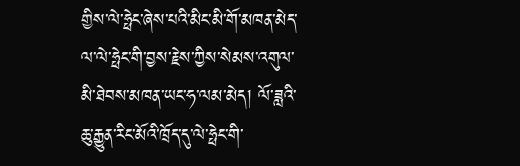གྱིས་ལེ་ཧྥེང་ཞེས་པའི་མིང་མི་གོ་མཁན་མེད་ལ་ལེ་ཧྥེང་གི་བྱས་རྗེས་ཀྱིས་སེམས་འགུལ་མི་ཐེབས་མཁན་ཡང་ཧ་ལམ་མེད། ལོ་ཟླའི་ཆུ་རྒྱུན་རིང་མོའི་ཁྲོད་དུ་ལེ་ཧྥེང་གི་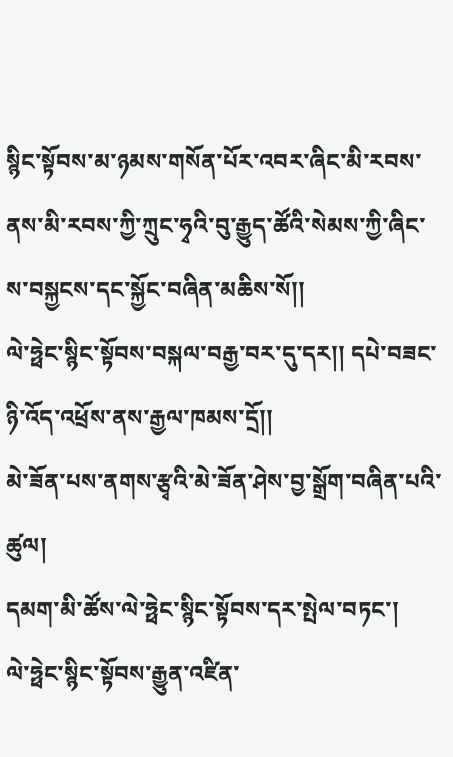སྙིང་སྟོབས་མ་ཉམས་གསོན་པོར་འབར་ཞིང་མི་རབས་ནས་མི་རབས་ཀྱི་ཀྲུང་ཧྭའི་བུ་རྒྱུད་ཚོའི་སེམས་ཀྱི་ཞིང་ས་བསྐྱངས་དང་སྐྱོང་བཞིན་མཆིས་སོ།།
ལེ་ཧྥེང་སྙིང་སྟོབས་བསྐལ་བརྒྱ་བར་དུ་དར།། དཔེ་བཟང་ཉི་འོད་འཕྲོས་ནས་རྒྱལ་ཁམས་དྲོ།།
མེ་ཟོན་པས་ནགས་རྩྭའི་མེ་ཟོན་ཤེས་བྱ་སྒྲོག་བཞིན་པའི་ཚུལ།
དམག་མི་ཚོས་ལེ་ཧྥེང་སྙིང་སྟོབས་དར་སྤེལ་བཏང་།
ལེ་ཧྥེང་སྙིང་སྟོབས་རྒྱུན་འཛིན་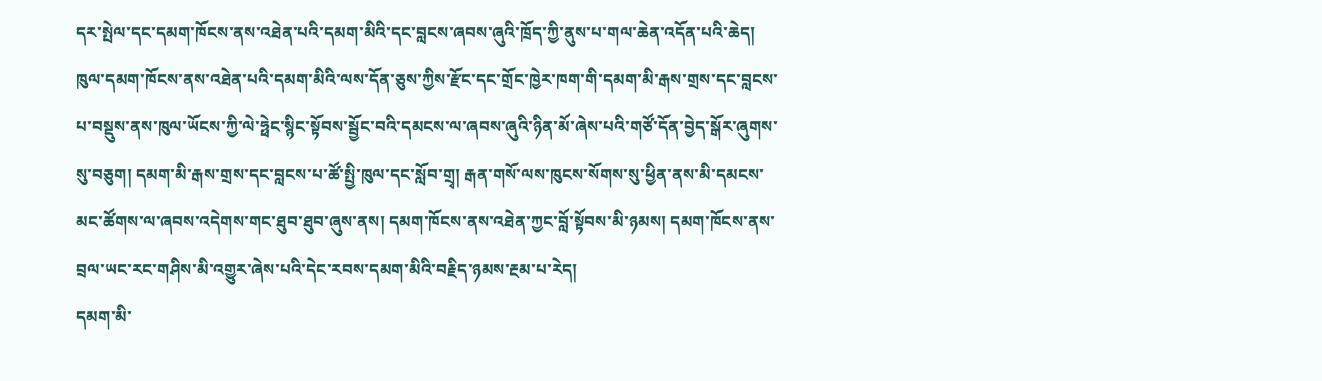དར་སྤེལ་དང་དམག་ཁོངས་ནས་འཐེན་པའི་དམག་མིའི་དང་བླངས་ཞབས་ཞུའི་ཁྲོད་ཀྱི་ནུས་པ་གལ་ཆེན་འདོན་པའི་ཆེད། ཁུལ་དམག་ཁོངས་ནས་འཐེན་པའི་དམག་མིའི་ལས་དོན་ཅུས་ཀྱིས་རྫོང་དང་གྲོང་ཁྱེར་ཁག་གི་དམག་མི་རྒས་གྲས་དང་བླངས་པ་བསྡུས་ནས་ཁུལ་ཡོངས་ཀྱི་ལེ་ཧྥེང་སྙིང་སྟོབས་སྦྱོང་བའི་དམངས་ལ་ཞབས་ཞུའི་ཉིན་མོ་ཞེས་པའི་གཙོ་དོན་བྱེད་སྒོར་ཞུགས་སུ་བཅུག། དམག་མི་རྒས་གྲས་དང་བླངས་པ་ཚོ་སྤྱི་ཁུལ་དང་སློབ་གྲྭ། རྒན་གསོ་ལས་ཁུངས་སོགས་སུ་ཕྱིན་ནས་མི་དམངས་མང་ཚོགས་ལ་ཞབས་འདེགས་གང་ཐུབ་ཐུབ་ཞུས་ནས། དམག་ཁོངས་ནས་འཐེན་ཀྱང་བློ་སྟོབས་མི་ཉམས། དམག་ཁོངས་ནས་བྲལ་ཡང་རང་གཤིས་མི་འགྱུར་ཞེས་པའི་དེང་རབས་དམག་མིའི་བརྗིད་ཉམས་རྔམ་པ་རེད།
དམག་མི་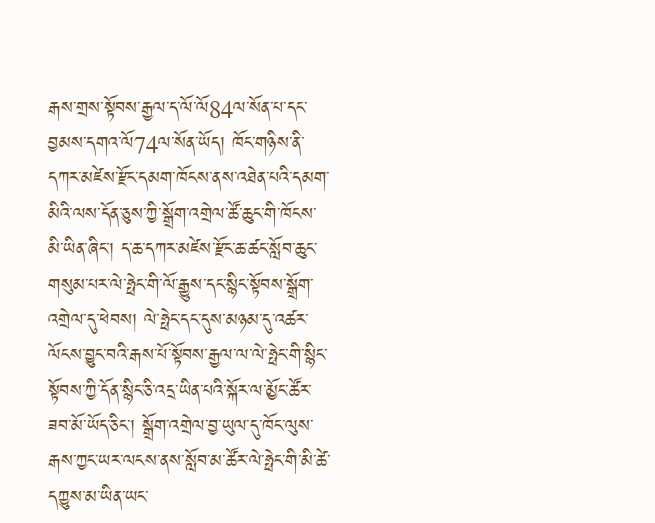རྒས་གྲས་སྟོབས་རྒྱལ་ད་ལོ་ལོ84ལ་སོན་པ་དང་བྱམས་དགའ་ལོ74ལ་སོན་ཡོད། ཁོང་གཉིས་ནི་དཀར་མཛེས་རྫོང་དམག་ཁོངས་ནས་འཐེན་པའི་དམག་མིའི་ལས་དོན་ཅུས་ཀྱི་སྒྲོག་འགྲེལ་ཚོ་ཆུང་གི་ཁོངས་མི་ཡིན་ཞིང་། ད་ཆ་དཀར་མཛེས་རྫོང་ཆ་ཚང་སློབ་ཆུང་གསུམ་པར་ལེ་ཧྥེང་གི་ལོ་རྒྱུས་དང་སྙིང་སྟོབས་སྒྲོག་འགྲེལ་དུ་ཕེབས། ལེ་ཧྥེང་དང་དུས་མཉམ་དུ་འཚར་ལོངས་བྱུང་བའི་རྒས་པོ་སྟོབས་རྒྱལ་ལ་ལེ་ཧྥེང་གི་སྙིང་སྟོབས་ཀྱི་དོན་སྙིང་ཅི་འདྲ་ཡིན་པའི་སྐོར་ལ་མྱོང་ཚོར་ཟབ་མོ་ཡོད་ཅིང་། སྒྲོག་འགྲེལ་བྱ་ཡུལ་དུ་ཁོང་ལུས་རྒས་ཀྱང་ཡར་ལངས་ནས་སློབ་མ་ཚོར་ལེ་ཧྥེང་གི་མི་ཚེ་དཀྱུས་མ་ཡིན་ཡང་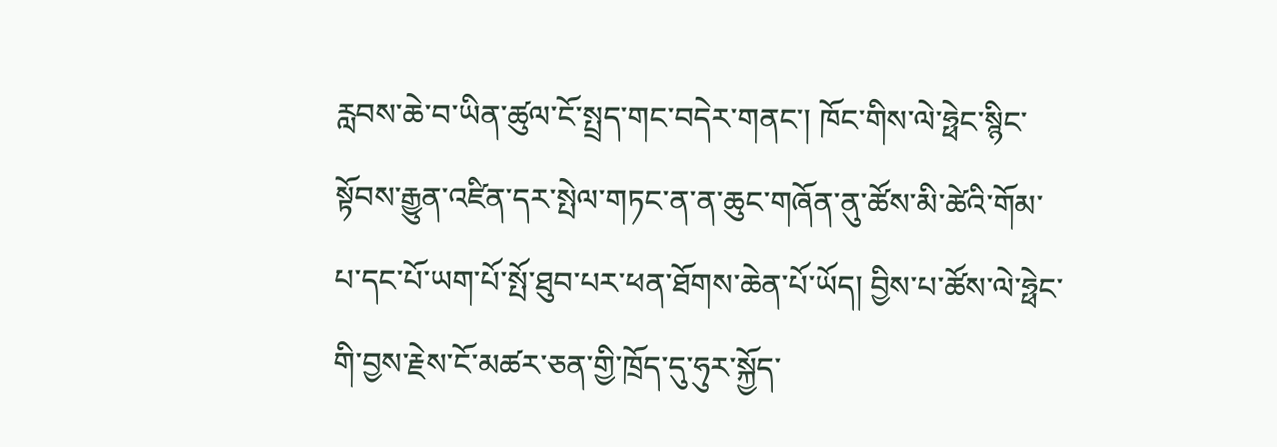རླབས་ཆེ་བ་ཡིན་ཚུལ་ངོ་སྤྲད་གང་བདེར་གནང་། ཁོང་གིས་ལེ་ཧྥེང་སྙིང་སྟོབས་རྒྱུན་འཛིན་དར་སྤེལ་གཏང་ན་ན་ཆུང་གཞོན་ནུ་ཚོས་མི་ཚེའི་གོམ་པ་དང་པོ་ཡག་པོ་སྤོ་ཐུབ་པར་ཕན་ཐོགས་ཆེན་པོ་ཡོད། བྱིས་པ་ཚོས་ལེ་ཧྥེང་གི་བྱས་རྗེས་ངོ་མཚར་ཅན་གྱི་ཁྲོད་དུ་ཧུར་སྐྱོད་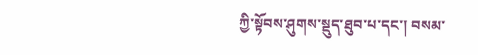ཀྱི་སྟོབས་ཤུགས་སྡུད་ཐུབ་པ་དང་། བསམ་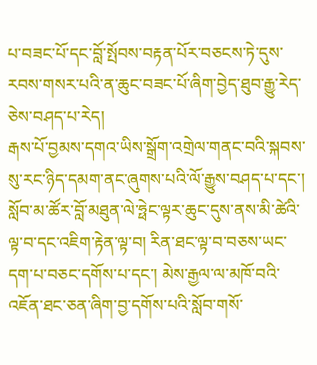པ་བཟང་པོ་དང་བློ་སྤོབས་བརྟན་པོར་བཅངས་ཏེ་དུས་རབས་གསར་པའི་ན་ཆུང་བཟང་པོ་ཞིག་བྱེད་ཐུབ་རྒྱུ་རེད་ཅེས་བཤད་པ་རེད།
རྒས་པོ་བྱམས་དགའ་ཡིས་སྒྲོག་འགྲེལ་གནང་བའི་སྐབས་སུ་རང་ཉིད་དམག་ནང་ཞུགས་པའི་ལོ་རྒྱུས་བཤད་པ་དང་། སློབ་མ་ཚོར་བློ་མཐུན་ལེ་ཧྥེང་ལྟར་ཆུང་དུས་ནས་མི་ཚེའི་ལྟ་བ་དང་འཇིག་རྟེན་ལྟ་བ། རིན་ཐང་ལྟ་བ་བཅས་ཡང་དག་པ་བཅང་དགོས་པ་དང་། མེས་རྒྱལ་ལ་མཁོ་བའི་འཇོན་ཐང་ཅན་ཞིག་བྱ་དགོས་པའི་སློབ་གསོ་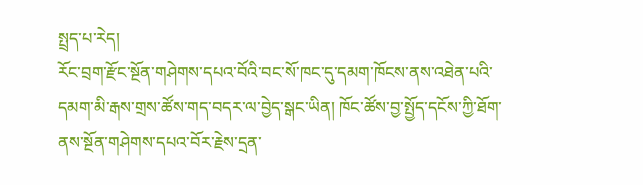སྤྲད་པ་རེད།
རོང་བྲག་རྫོང་སྔོན་གཤེགས་དཔའ་བོའི་བང་སོ་ཁང་དུ་དམག་ཁོངས་ནས་འཐེན་པའི་དམག་མི་རྒས་གྲས་ཚོས་གད་བདར་ལ་བྱེད་སྒང་ཡིན། ཁོང་ཚོས་བྱ་སྤྱོད་དངོས་ཀྱི་ཐོག་ནས་སྔོན་གཤེགས་དཔའ་བོར་རྗེས་དྲན་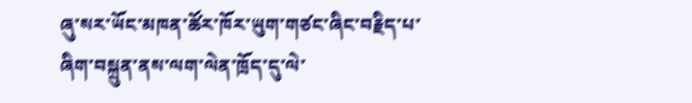ཞུ་སར་ཡོང་མཁན་ཚོར་ཁོར་ཡུག་གཙང་ཞིང་བརྗིད་པ་ཞིག་བསྐྲུན་ནས་ལག་ལེན་ཁྲོད་དུ་ལེ་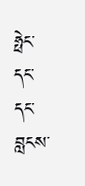ཧྥེང་དང་དང་བླངས་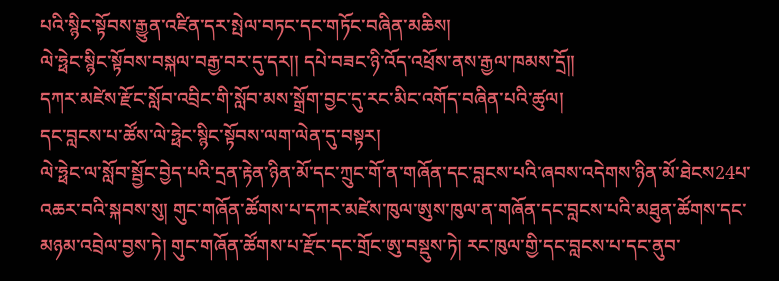པའི་སྙིང་སྟོབས་རྒྱུན་འཛིན་དར་སྤེལ་བཏང་དང་གཏོང་བཞིན་མཆིས།
ལེ་ཧྥེང་སྙིང་སྟོབས་བསྐལ་བརྒྱ་བར་དུ་དར།། དཔེ་བཟང་ཉི་འོད་འཕྲོས་ནས་རྒྱལ་ཁམས་དྲོ།།
དཀར་མཛེས་རྫོང་སློབ་འབྲིང་གི་སློབ་མས་སྒྲོག་བྱང་དུ་རང་མིང་འགོད་བཞིན་པའི་ཚུལ།
དང་བླངས་པ་ཚོས་ལེ་ཧྥེང་སྙིང་སྟོབས་ལག་ལེན་དུ་བསྟར།
ལེ་ཧྥེང་ལ་སློབ་སྦྱོང་བྱེད་པའི་དྲན་རྟེན་ཉིན་མོ་དང་ཀྲུང་གོ་ན་གཞོན་དང་བླངས་པའི་ཞབས་འདེགས་ཉིན་མོ་ཐེངས24པ་འཆར་བའི་སྐབས་སུ། གུང་གཞོན་ཚོགས་པ་དཀར་མཛེས་ཁུལ་ཨུས་ཁུལ་ན་གཞོན་དང་བླངས་པའི་མཐུན་ཚོགས་དང་མཉམ་འབྲེལ་བྱས་ཏེ། གུང་གཞོན་ཚོགས་པ་རྫོང་དང་གྲོང་ཨུ་བསྡུས་ཏེ། རང་ཁུལ་གྱི་དང་བླངས་པ་དང་ནུབ་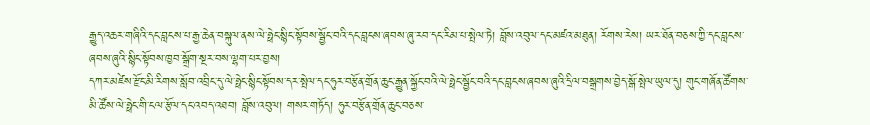རྒྱུད་འཆར་གཞིའི་དང་བླངས་པ་རྒྱ་ཆེན་བསྐུལ་ནས་ལེ་ཧྥེང་སྙིང་སྟོབས་སྦྱོང་བའི་དང་བླངས་ཞབས་ཞུ་རབ་དང་རིམ་པ་སྤེལ་ཏེ། བློས་འབུལ་དང་མཛའ་མཐུན། རོགས་རེས། ཡར་ཐོན་བཅས་ཀྱི་དང་བླངས་ཞབས་ཞུའི་སྙིང་སྟོབས་ཁྱབ་སྒྲོག་སྔར་བས་ལྷག་པར་བྱས།
དཀར་མཛེས་རྫོང་མི་རིགས་སློབ་འབྲིང་དུ་ལེ་ཧྥེང་སྙིང་སྟོབས་དར་སྤེལ་དང་ཧུར་བརྩོན་གྲོན་ཆུང་རྒྱུན་སྐྱོང་བའི་ལེ་ཧྥེང་སྦྱོང་བའི་དང་བླངས་ཞབས་ཞུའི་དྲིལ་བསྒྲགས་བྱེད་སྒོ་སྤེལ་ཡུལ་དུ། གུང་གཞོན་ཚོགས་མི་ཚོས་ལེ་ཧྥེང་གི་ངལ་རྩོལ་དང་འབད་འཐབ། བློས་འབུལ། གསར་གཏོད། ཧུར་བརྩོན་གྲོན་ཆུང་བཅས་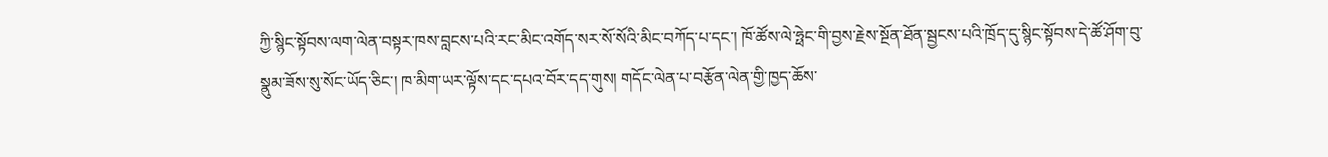ཀྱི་སྙིང་སྟོབས་ལག་ལེན་བསྟར་ཁས་བླངས་པའི་རང་མིང་འགོད་སར་སོ་སོའི་མིང་བཀོད་པ་དང་། ཁོ་ཚོས་ལེ་ཧྥེང་གི་བྱས་རྗེས་སྔོན་ཐོན་སྦྱངས་པའི་ཁྲོད་དུ་སྙིང་སྟོབས་དེ་ཚོ་ཤོག་བུ་སྣུམ་ཟོས་སུ་སོང་ཡོད་ཅིང་། ཁ་མིག་ཡར་ལྟོས་དང་དཔའ་བོར་དད་གུས། གདོང་ལེན་པ་བརྩོན་ལེན་གྱི་ཁྱད་ཆོས་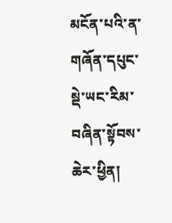མངོན་པའི་ན་གཞོན་དཔུང་སྡེ་ཡང་རིམ་བཞིན་སྟོབས་ཆེར་ཕྱིན།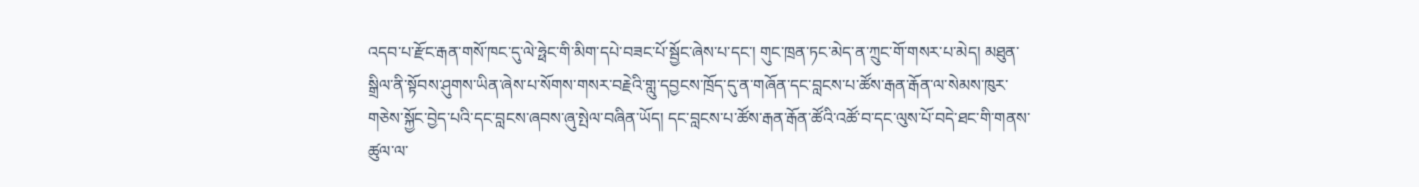འདབ་པ་རྫོང་རྒན་གསོ་ཁང་དུ་ལེ་ཧྥེང་གི་མིག་དཔེ་བཟང་པོ་སྦྱོང་ཞེས་པ་དང་། གུང་ཁྲན་ཏང་མེད་ན་ཀྲུང་གོ་གསར་པ་མེད། མཐུན་སྒྲིལ་ནི་སྟོབས་ཤུགས་ཡིན་ཞེས་པ་སོགས་གསར་བརྗེའི་གླུ་དབྱངས་ཁྲོད་དུ་ན་གཞོན་དང་བླངས་པ་ཚོས་རྒན་རྒོན་ལ་སེམས་ཁུར་གཅེས་སྐྱོང་བྱེད་པའི་དང་བླངས་ཞབས་ཞུ་སྤེལ་བཞིན་ཡོད། དང་བླངས་པ་ཚོས་རྒན་རྒོན་ཚོའི་འཚོ་བ་དང་ལུས་པོ་བདེ་ཐང་གི་གནས་ཚུལ་ལ་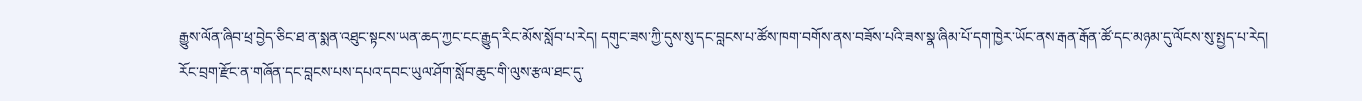རྒྱུས་ལོན་ཞིབ་ཕྲ་བྱེད་ཅིང་ཐ་ན་སྨན་འཐུང་སྟངས་ཡན་ཆད་ཀྱང་ངང་རྒྱུད་རིང་མོས་སློབ་པ་རེད། དགུང་ཟས་ཀྱི་དུས་སུ་དང་བླངས་པ་ཚོས་ཁག་བགོས་ནས་བཟོས་པའི་ཟས་སྣ་ཞིམ་པོ་དག་ཁྱེར་ཡོང་ནས་རྒན་རྒོན་ཚོ་དང་མཉམ་དུ་ལོངས་སུ་སྤྱད་པ་རེད།
རོང་བྲག་རྫོང་ན་གཞོན་དང་བླངས་པས་དཔའ་དབང་ཡུལ་ཤོག་སློབ་ཆུང་གི་ལུས་རྩལ་ཐང་དུ་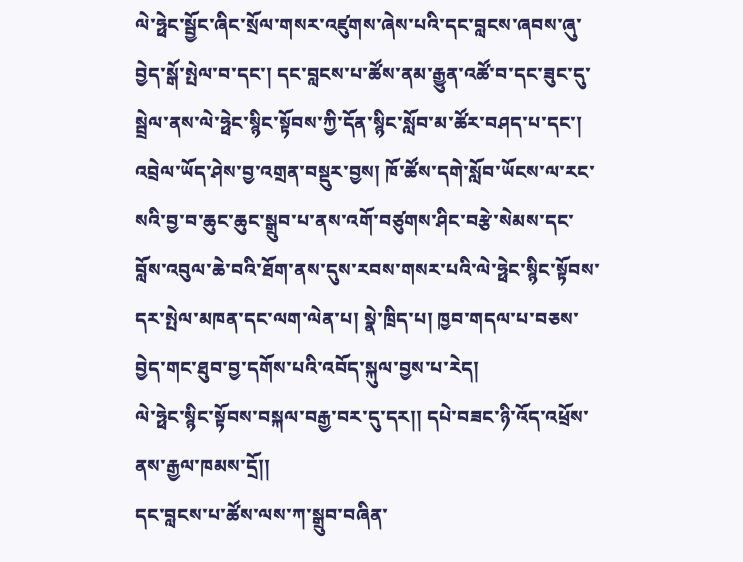ལེ་ཧྥེང་སྦྱོང་ཞིང་སྲོལ་གསར་འཛུགས་ཞེས་པའི་དང་བླངས་ཞབས་ཞུ་བྱེད་སྒོ་སྤེལ་བ་དང་། དང་བླངས་པ་ཚོས་ནམ་རྒྱུན་འཚོ་བ་དང་ཟུང་དུ་སྦྲེལ་ནས་ལེ་ཧྥེང་སྙིང་སྟོབས་ཀྱི་དོན་སྙིང་སློབ་མ་ཚོར་བཤད་པ་དང་། འབྲེལ་ཡོད་ཤེས་བྱ་འགྲན་བསྡུར་བྱས། ཁོ་ཚོས་དགེ་སློབ་ཡོངས་ལ་རང་སའི་བྱ་བ་ཆུང་ཆུང་སྒྲུབ་པ་ནས་འགོ་བཙུགས་ཤིང་བརྩེ་སེམས་དང་བློས་འབུལ་ཆེ་བའི་ཐོག་ནས་དུས་རབས་གསར་པའི་ལེ་ཧྥེང་སྙིང་སྟོབས་དར་སྤེལ་མཁན་དང་ལག་ལེན་པ། སྣེ་ཁྲིད་པ། ཁྱབ་གདལ་པ་བཅས་བྱེད་གང་ཐུབ་བྱ་དགོས་པའི་འབོད་སྐུལ་བྱས་པ་རེད།
ལེ་ཧྥེང་སྙིང་སྟོབས་བསྐལ་བརྒྱ་བར་དུ་དར།། དཔེ་བཟང་ཉི་འོད་འཕྲོས་ནས་རྒྱལ་ཁམས་དྲོ།།
དང་བླངས་པ་ཚོས་ལས་ཀ་སྒྲུབ་བཞིན་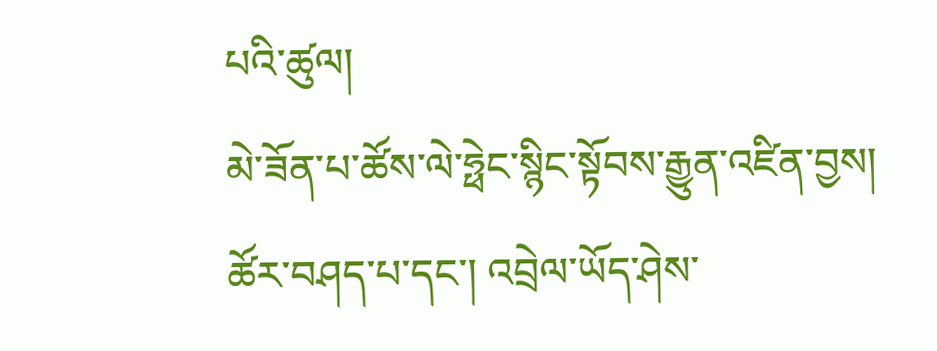པའི་ཚུལ།
མེ་ཟོན་པ་ཚོས་ལེ་ཧྥེང་སྙིང་སྟོབས་རྒྱུན་འཛིན་བྱས།
ཚོར་བཤད་པ་དང་། འབྲེལ་ཡོད་ཤེས་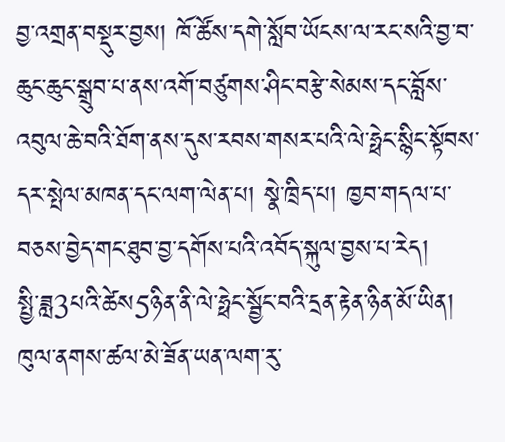བྱ་འགྲན་བསྡུར་བྱས། ཁོ་ཚོས་དགེ་སློབ་ཡོངས་ལ་རང་སའི་བྱ་བ་ཆུང་ཆུང་སྒྲུབ་པ་ནས་འགོ་བཙུགས་ཤིང་བརྩེ་སེམས་དང་བློས་འབུལ་ཆེ་བའི་ཐོག་ནས་དུས་རབས་གསར་པའི་ལེ་ཧྥེང་སྙིང་སྟོབས་དར་སྤེལ་མཁན་དང་ལག་ལེན་པ། སྣེ་ཁྲིད་པ། ཁྱབ་གདལ་པ་བཅས་བྱེད་གང་ཐུབ་བྱ་དགོས་པའི་འབོད་སྐུལ་བྱས་པ་རེད།
སྤྱི་ཟླ3པའི་ཚེས5ཉིན་ནི་ལེ་ཧྥེང་སྦྱོང་བའི་དྲན་རྟེན་ཉིན་མོ་ཡིན། ཁུལ་ནགས་ཚལ་མེ་ཟོན་ཡན་ལག་རུ་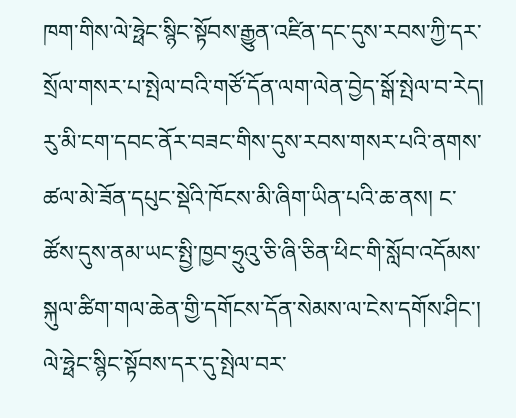ཁག་གིས་ལེ་ཧྥེང་སྙིང་སྟོབས་རྒྱུན་འཛིན་དང་དུས་རབས་ཀྱི་དར་སྲོལ་གསར་པ་སྤེལ་བའི་གཙོ་དོན་ལག་ལེན་བྱེད་སྒོ་སྤེལ་བ་རེད།
རུ་མི་ངག་དབང་ནོར་བཟང་གིས་དུས་རབས་གསར་པའི་ནགས་ཚལ་མེ་ཟོན་དཔུང་སྡེའི་ཁོངས་མི་ཞིག་ཡིན་པའི་ཆ་ནས། ང་ཚོས་དུས་ནམ་ཡང་སྤྱི་ཁྱབ་ཧྲུའུ་ཅི་ཞི་ཅིན་ཕིང་གི་སློབ་འདོམས་སྐུལ་ཚིག་གལ་ཆེན་གྱི་དགོངས་དོན་སེམས་ལ་ངེས་དགོས་ཤིང་། ལེ་ཧྥེང་སྙིང་སྟོབས་དར་དུ་སྤེལ་བར་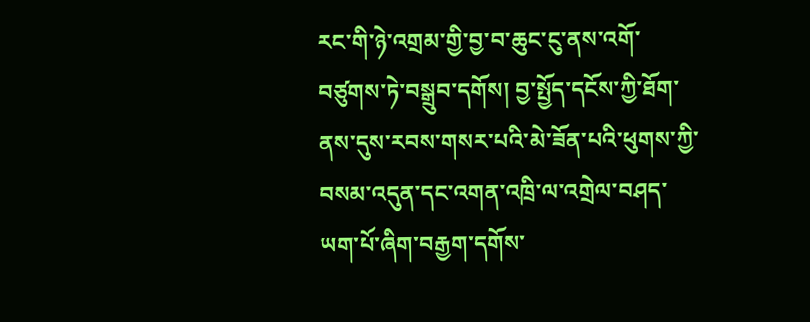རང་གི་ཉེ་འགྲམ་གྱི་བྱ་བ་ཆུང་ངུ་ནས་འགོ་བཙུགས་ཏེ་བསྒྲུབ་དགོས། བྱ་སྤྱོད་དངོས་ཀྱི་ཐོག་ནས་དུས་རབས་གསར་པའི་མེ་ཟོན་པའི་ཕུགས་ཀྱི་བསམ་འདུན་དང་འགན་འཁྲི་ལ་འགྲེལ་བཤད་ཡག་པོ་ཞིག་བརྒྱག་དགོས་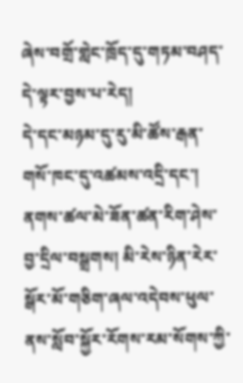ཞེས་བགྲོ་གླེང་ཁྲོད་དུ་གཏམ་བཤད་དེ་ལྟར་བྱས་པ་རེད།
དེ་དང་མཉམ་དུ་རུ་མི་ཚོས་རྒན་གསོ་ཁང་དུ་འཚམས་འདྲི་དང་། ནགས་ཚལ་མེ་ཟོན་ཚན་རིག་ཤེས་བྱ་དྲིལ་བསྒྲགས། མི་རེས་ཉིན་རེར་སྒོར་མོ་གཅིག་ཞལ་འདེབས་ཕུལ་ནས་སློབ་སྐྱོར་རོགས་རམ་སོགས་ཀྱི་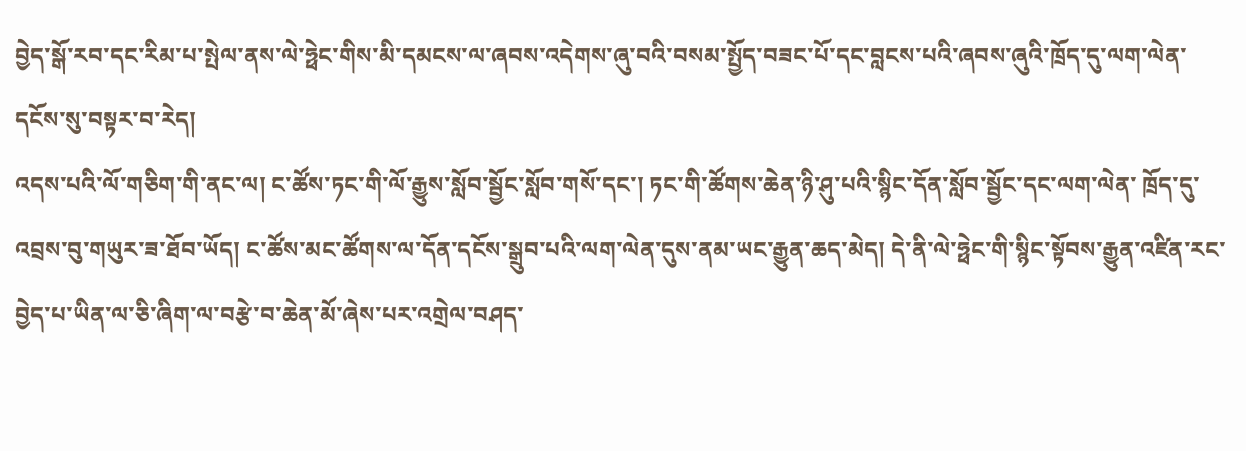བྱེད་སྒོ་རབ་དང་རིམ་པ་སྤེལ་ནས་ལེ་ཧྥེང་གིས་མི་དམངས་ལ་ཞབས་འདེགས་ཞུ་བའི་བསམ་སྤྱོད་བཟང་པོ་དང་བླངས་པའི་ཞབས་ཞུའི་ཁྲོད་དུ་ལག་ལེན་དངོས་སུ་བསྟར་བ་རེད།
འདས་པའི་ལོ་གཅིག་གི་ནང་ལ། ང་ཚོས་ཏང་གི་ལོ་རྒྱུས་སློབ་སྦྱོང་སློབ་གསོ་དང་། ཏང་གི་ཚོགས་ཆེན་ཉི་ཤུ་པའི་སྙིང་དོན་སློབ་སྦྱོང་དང་ལག་ལེན་ ཁྲོད་དུ་འབྲས་བུ་གཡུར་ཟ་ཐོབ་ཡོད། ང་ཚོས་མང་ཚོགས་ལ་དོན་དངོས་སྒྲུབ་པའི་ལག་ལེན་དུས་ནམ་ཡང་རྒྱུན་ཆད་མེད། དེ་ནི་ལེ་ཧྥེང་གི་སྙིང་སྟོབས་རྒྱུན་འཛིན་རང་བྱེད་པ་ཡིན་ལ་ཅི་ཞིག་ལ་བརྩེ་བ་ཆེན་མོ་ཞེས་པར་འགྲེལ་བཤད་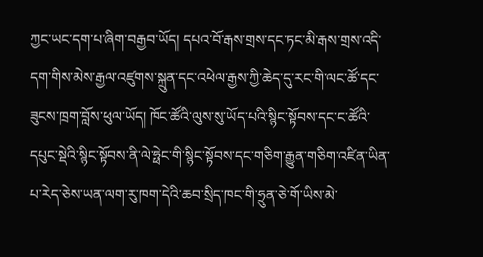ཀྱང་ཡང་དག་པ་ཞིག་བརྒྱབ་ཡོད། དཔའ་བོ་རྒས་གྲས་དང་ཏང་མི་རྒས་གྲས་འདི་དག་གིས་མེས་རྒྱལ་འཛུགས་སྐྲུན་དང་འཕེལ་རྒྱས་ཀྱི་ཆེད་དུ་རང་གི་ལང་ཚོ་དང་ཟུངས་ཁྲག་བློས་ཕུལ་ཡོད། ཁོང་ཚོའི་ལུས་སུ་ཡོད་པའི་སྙིང་སྟོབས་དང་ང་ཚོའི་དཔུང་སྡེའི་སྙིང་སྟོབས་ནི་ལེ་ཧྥེང་གི་སྙིང་སྟོབས་དང་གཅིག་རྒྱུན་གཅིག་འཛིན་ཡིན་པ་རེད་ཅེས་ཡན་ལག་རུ་ཁག་དེའི་ཆབ་སྲིད་ཁང་གི་ཧྲུན་ཅེ་གོ་ཡིས་མེ་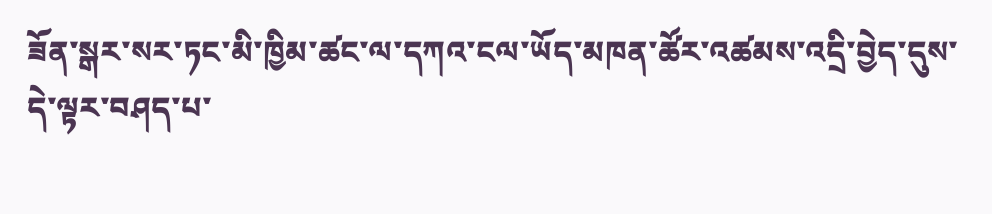ཟོན་སྒར་སར་ཏང་མི་ཁྱིམ་ཚང་ལ་དཀའ་ངལ་ཡོད་མཁན་ཚོར་འཚམས་འདྲི་བྱེད་དུས་དེ་ལྟར་བཤད་པ་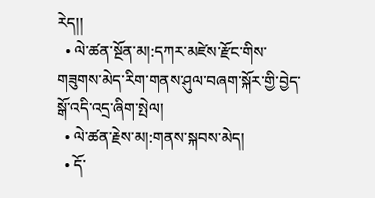རེད།།
  • ལེ་ཚན་སྔོན་མ།:དཀར་མཛེས་རྫོང་གིས་གཟུགས་མེད་རིག་གནས་ཤུལ་བཞག་སྐོར་གྱི་བྱེད་སྒོ་འདི་འདྲ་ཞིག་སྤེལ།
  • ལེ་ཚན་རྗེས་མ།:གནས་སྐབས་མེད།
  • དོ་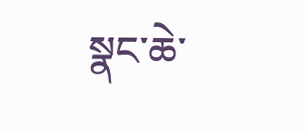སྣང་ཆེ་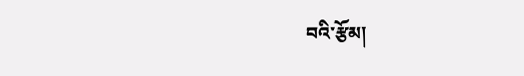བའི་རྩོམ།